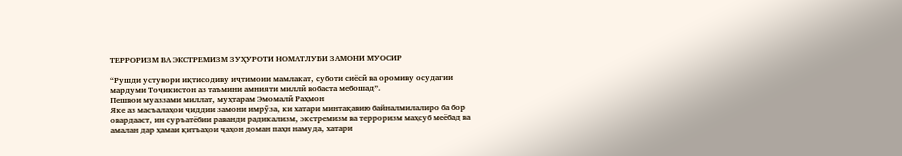ТЕРРОРИЗМ ВА ЭКСТРЕМИЗМ ЗУҲУРОТИ НОМАТЛУБИ ЗАМОНИ МУОСИР

“Рушди устувори иқтисодиву иҷтимоии мамлакат, суботи сиёсӣ ва оромиву осудагии мардуми Тоҷикистон аз таъмини амнияти миллӣ вобаста мебошад”.
Пешвои муаззами миллат, муҳтарам Эмомалӣ Раҳмон
Яке аз масъалаҳои ҷиддии замони имрӯза, ки хатари минтақавию байналмилалиро ба бор овардааст, ин суръатёбии раванди радикализм, экстремизм ва терроризм маҳсуб меёбад ва амалан дар ҳамаи қитъаҳои ҷаҳон доман паҳн намуда, хатари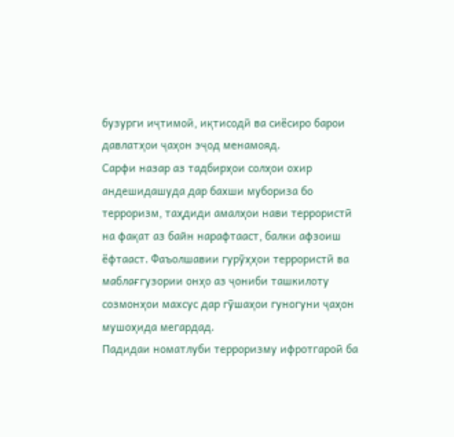бузурги иҷтимоӣ, иқтисодӣ ва сиёсиро барои давлатҳои ҷаҳон эҷод менамояд.
Сарфи назар аз тадбирҳои солҳои охир андешидашуда дар бахши мубориза бо терроризм, таҳдиди амалҳои нави террористӣ на фақат аз байн нарафтааст, балки афзоиш ёфтааст. Фаъолшавии гурӯҳҳои террористӣ ва маблағгузории онҳо аз ҷониби ташкилоту созмонҳои махсус дар гӯшаҳои гуногуни ҷаҳон мушоҳида мегардад.
Падидаи номатлуби терроризму ифротгароӣ ба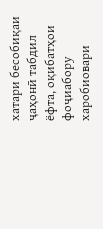хатари бесобиқаи ҷаҳонӣ табдил ёфта, оқибатҳои фоҷиабору харобиовари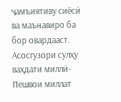ҷамъиятиву сиёсӣ ва маънавиро ба бор овардааст.
Асосгузори сулҳу ваҳдати миллӣ-Пешвои миллат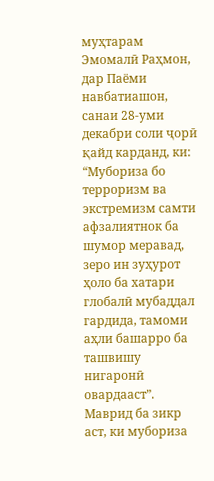муҳтарам Эмомалӣ Раҳмон, дар Паёми навбатиашон, санаи 28-уми декабри соли ҷорӣ қайд карданд, ки: “Мубориза бо терроризм ва экстремизм самти афзалиятнок ба шумор меравад, зеро ин зуҳурот ҳоло ба хатари глобалӣ мубаддал гардида, тамоми аҳли башарро ба ташвишу нигаронӣ овардааст”.
Маврид ба зикр аст, ки мубориза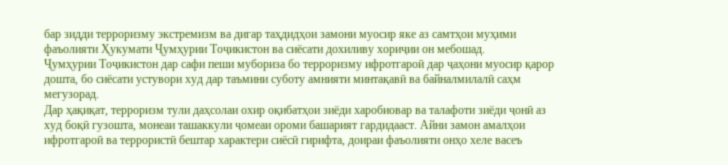бар зидди терроризму экстремизм ва дигар таҳдидҳои замони муосир яке аз самтҳои муҳими фаъолияти Ҳукумати Ҷумҳурии Тоҷикистон ва сиёсати дохиливу хориҷии он мебошад.
Ҷумҳурии Тоҷикистон дар сафи пеши мубориза бо терроризму ифротгароӣ дар ҷаҳони муосир қарор дошта, бо сиёсати устувори худ дар таъмини суботу амнияти минтақавӣ ва байналмилалӣ саҳм мегузорад.
Дар ҳақиқат, терроризм тули даҳсолаи охир оқибатҳои зиёди харобиовар ва талафоти зиёди ҷонӣ аз худ боқӣ гузошта, монеаи ташаккули ҷомеаи ороми башарият гардидааст. Айни замон амалҳои ифротгароӣ ва террористӣ бештар характери сиёсӣ гирифта, доираи фаъолияти онҳо хеле васеъ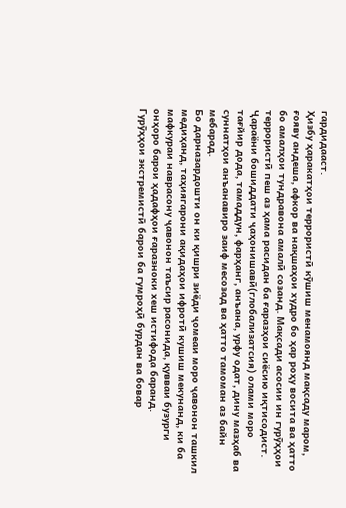гардидааст.
Ҳизбу ҳаракатҳои террористӣ кӯшиш менамоянд мақсаду маром, ғояву андеша, афкор ва нақшаҳои худро бо ҳар роҳу восита ва ҳатто бо амалҳои тундравона амалӣ созанд. Мақсади асосии ин гурӯҳҳои террористӣ пеш аз ҳама расидан ба ғаразҳои сиёсию иқтисодист.
Ҷараёни бошиддати ҷаҳонишавӣ(глобализатсия) олами моро тағйир дода, тамаддун, фарҳанг, анъана, урфу одат, дину мазҳаб ва суннатҳои анъанавиро заиф месозад ва ҳатто тамоман аз байн мебарад.
Бо дарназардошти он ки қишри зиёди ҷомеаи моро ҷавонон ташкил медиҳанд, таҳиягарони ақидаҳои ифротӣ кушиш мекунанд, ки ба мафкураи наврасону ҷавонон таъсир расонида, қувваи бузурги онҳоро барои ҳадафҳои ғаразноки хеш истифода баранд.
Гурӯҳҳои экстремистӣ барои ба гумроҳӣ бурдан ва бовар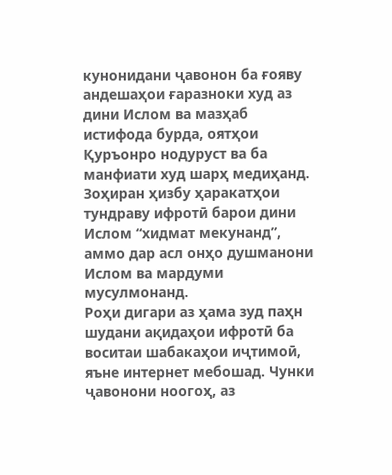кунонидани ҷавонон ба ғояву андешаҳои ғаразноки худ аз дини Ислом ва мазҳаб истифода бурда, оятҳои Қуръонро нодуруст ва ба манфиати худ шарҳ медиҳанд.
Зоҳиран ҳизбу ҳаракатҳои тундраву ифротӣ барои дини Ислом “хидмат мекунанд”, аммо дар асл онҳо душманони Ислом ва мардуми мусулмонанд.
Роҳи дигари аз ҳама зуд паҳн шудани ақидаҳои ифротӣ ба воситаи шабакаҳои иҷтимоӣ, яъне интернет мебошад. Чунки ҷавонони ноогоҳ, аз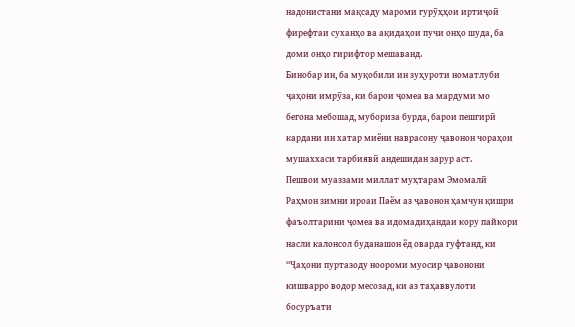надонистани мақсаду мароми гурӯҳҳои иртиҷоӣ фирефтаи суханҳо ва ақидаҳои пучи онҳо шуда, ба доми онҳо гирифтор мешаванд.
Бинобар ин, ба муқобили ин зуҳуроти номатлуби ҷаҳони имрӯза, ки барои ҷомеа ва мардуми мо бегона мебошад, мубориза бурда, барои пешгирӣ кардани ин хатар миёни наврасону ҷавонон чораҳои мушаххаси тарбиявӣ андешидан зарур аст.
Пешвои муаззами миллат муҳтарам Эмомалӣ Раҳмон зимни ироаи Паём аз ҷавонон ҳамчун қишри фаъолтарини ҷомеа ва идомадиҳандаи кору пайкори насли калонсол буданашон ёд оварда гуфтанд, ки “Ҷаҳони пуртазоду ноороми муосир ҷавонони кишварро водор месозад, ки аз таҳаввулоти босуръати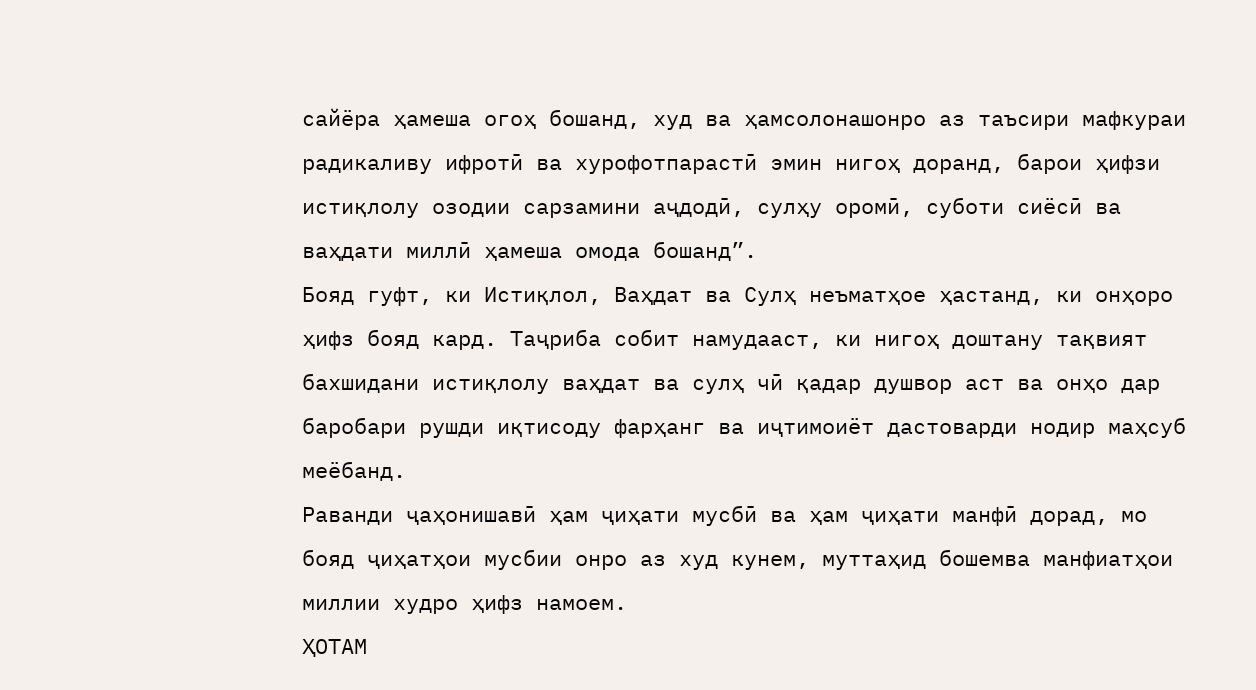сайёра ҳамеша огоҳ бошанд, худ ва ҳамсолонашонро аз таъсири мафкураи радикаливу ифротӣ ва хурофотпарастӣ эмин нигоҳ доранд, барои ҳифзи истиқлолу озодии сарзамини аҷдодӣ, сулҳу оромӣ, суботи сиёсӣ ва ваҳдати миллӣ ҳамеша омода бошанд”.
Бояд гуфт, ки Истиқлол, Ваҳдат ва Сулҳ неъматҳое ҳастанд, ки онҳоро ҳифз бояд кард. Таҷриба собит намудааст, ки нигоҳ доштану тақвият бахшидани истиқлолу ваҳдат ва сулҳ чӣ қадар душвор аст ва онҳо дар баробари рушди иқтисоду фарҳанг ва иҷтимоиёт дастоварди нодир маҳсуб меёбанд.
Раванди ҷаҳонишавӣ ҳам ҷиҳати мусбӣ ва ҳам ҷиҳати манфӣ дорад, мо бояд ҷиҳатҳои мусбии онро аз худ кунем, муттаҳид бошемва манфиатҳои миллии худро ҳифз намоем.
ҲОТАМ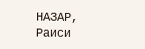НАЗАР,
Раиси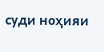суди ноҳияи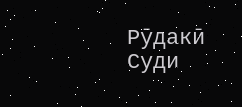Рӯдакӣ
Суди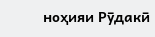ноҳияи Рӯдакӣ